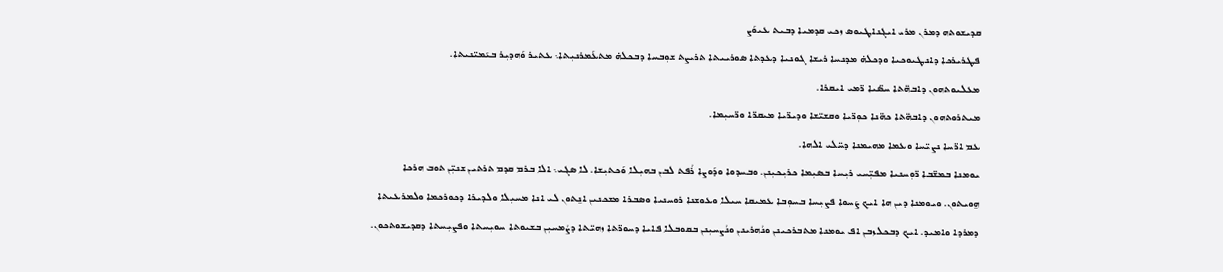ܩܕܝܫܘܬܗ ܕܡܪܢ ܡܪܝ ܐܝܓܢܐܛܝܘܣ ܙܟܝ ܩܕܡܝܐ ܕܒܝܬ ܥܝܘܰܨ
ܦܛܪܝܪܟܐ ܕܐܢܛܝܘܟܝܐ ܘܕܟܠܗ̇ ܡܕܢܚܐ ܪܝܫܐ ܓܘܢܝܐ ܕܥܕܬܐ ܣܘܪܝܝܬܐ ܬܪܝܨܬ ܫܘܼܒܚܐ ܕܒܟܠܗ̇ ܡܬܥܰܡܪܢܝܼܬܐ܆ ܥܬܝܪ ܘܰܗܕܝܼܪ ܒܝܰܡܝ̈ܢܝܬܐ.
ܡܥܠܝܘܬܗܘܢ ܕܐܒܗ̈ܬܐ ܚܣ̈ܝܐ ܪ̈ܡܝ ܐܝܩܪܐ.
ܡܝܬܪܘܬܗܘܢ ܕܐܒܗ̈ܬܐ ܟܗ̈ܢܐ ܟܘܼܪ̈ܝܐ ܘܩܫܝ̈ܫܐ ܘܕܝܪ̈ܝܐ ܡܝܩܪ̈ܐ ܘܪ̈ܚܝܼܡܐ.
ܥܡ ܐܪ̈ܚܐ ܢܨܝ̈ܚܐ ܘܥܡܐ ܡܗܝܡܢܐ ܕܚ̈ܠܝ ܐܠܗܐ.
ܝܘܡܢܐ ܒܡܫ̈ܒܐ ܪ̈ܘܼܚܢܝܐ ܡܦܝܼ̈ܚܝ ܪܝܼܚܐ ܒܣܝܼܡܐ ܟܪܝܼܟܝܼܢܢ. ܘܒܚܕܘܐ ܘܕܰܘܨܐ ܪܳܦܬ ܠܒܢ ܒܗܝܼܠܐ ܘܰܟܬܝܼܫܐ. ܠܐ ܣܓܝ܆ ܐܠܐ ܒܪܡ ܩܕܡ ܬܪܬܝܢ ܫܢܝܼ̈ܢ ܬܘܒ ܗܪܟܐ ܗ̱ܘܝܬܘܢ. ܘܝܘܡܢܐ ܕܝܢ ܗܐ ܐܝܟ ܨܰܚܘܐ ܦܨܝܼܚܐ ܒܚܘܼܒܐ ܥܡܝܩܐ ܚܝܠܐ ܘܥܘܫܢܐ ܪܘܚܢܝܐ ܘܣܒܪܐ ܡܫܟܢܝܢ ܐܢ̱ܬܘܢ ܠܝ ܐܢܐ ܡܚܝܼܠܐ ܘܠܕܝܪܐ ܕܟܘܪܟܡܐ ܘܠܡܪܥܝܬܐ ܕܡܪܕܐ ܘܐܡܝܕ. ܐܝܟ ܕܒܟܠܙܒܢ ܐܦ ܝܘܡܢܐ ܡܬܒܪܟܝܢܢ ܘܢܳܗܪܝܢܢ ܘܢܳܨܚܝܼܢܢ ܒܩܘܒܠܐ ܦܐܝܐ ܕܚܘܪ̈ܬܐ ܙܗܝ̈ܬܐ ܕܨܳܡܚܝܼܢ ܒܫܝܘܬܐ ܚܘܝܼܚܬܐ ܘܦܨܝܼܚܬܐ ܕܩܕܝܫܘܬܟܘܢ.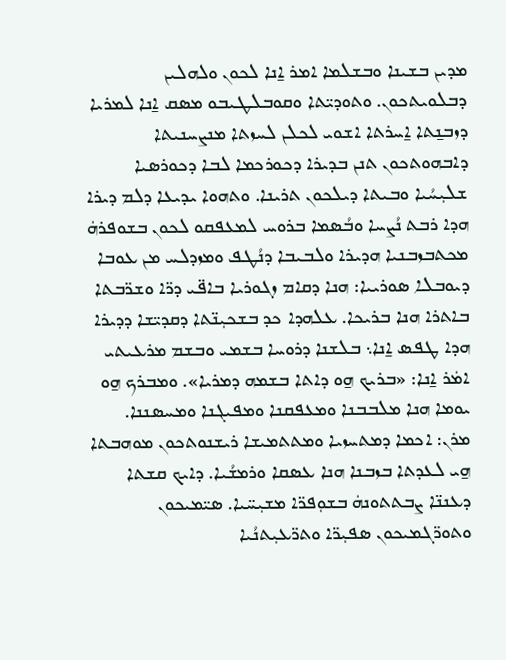ܡܕܝܢ ܒܫܝܢܐ ܘܒܫܠܡܐ ܐܡܪ ܐ̱ܢܐ ܠܟܘܢ ܘܠܗܠܝܢ ܕܒܠܘܝܬܟܘܢ. ܘܬܘܕܝ̈ܬܐ ܘܩܘܒܠܛܝܒܘ ܡܣܩ ܐ̱ܢܐ ܠܡܪܝܐ ܕܙܒܢ̱ܬܐ ܐ̱ܚܪܬܐ ܐܫܘܝ ܠܟܠܢ ܠܚܙܬܐ ܡܢܨܚܢܝܬܐ ܕܐܒܗܘܬܟܘܢ ܬܢܢ ܒܕܝܪܐ ܕܟܘܪܟܡܐ ܠܒܐ ܕܟܘܪܣܝܐ ܫܠܝܼܚܳܝܐ ܘܒܝܬܐ ܕܝܠܟܘܢ ܬܪܝܢܐ. ܘܬܗܘܐ ܝܕܝܥܐ ܕܠܡ ܕܝܪܐ ܗܕܐ ܪܒܬ ܢܳܨܚܐ ܘܒܳܣܡܐ ܒܪܘܚ ܠܡܥܦܩܘ ܠܟܘܢ ܒܫܘܦܪܗܿ ܡܟܬܒܙܒܢܝܐ ܗܕܝܪܐ ܘܠܒܝܒܐ ܕܢܳܛܦ ܘܡܙܕܠܚ ܡܢ ܥܘܒܐ ܕܝܘܒܠܐ ܣܘܪܝܝܐ: ܗܢܐ ܕܩܐܡ ܙܓܘܪܝܐ ܒܐܦ̈ܝ ܕܪ̈ܐ ܘܫܪ̈ܒܬܐ ܒܐܬܪܐ ܗܢܐ ܒܪܝܟܐ. ܥܠܗܕܐ ܟܕ ܒܫܟܝܼܢ̈ܬܐ ܕܩܕܝ̈ܫܐ ܕܕܝܪܐ ܗܕܐ ܛܦܣ ܐ̱ܢܐ܆ ܒܠܫܢܐ ܕܪܘܚܐ ܒܫܡܝ ܘܒܫܡ ܡܪܥܝܬܝ ܐܡܿܪ ܐ̱ܢܐ: «ܒܪܝܟ ܗ̱ܘ ܕܐܬܐ ܒܫܡܗ ܕܡܪܝܐ». ܘܡܒܪܟ ܗ̱ܘ ܝܘܡܐ ܗܢܐ ܡܠܒܒܢܐ ܘܡܥܦܩܢܐ ܘܡܦܝܓܢܐ ܘܡܚܣܢܢܐ.
ܡܪܢ: ܐܟܡܐ ܕܡܬܚܙܝܐ ܘܡܬܬܡܝܫܐ ܪܝܫܢܘܬܟܘܢ ܡܘܗܒܬܐ ܗ̱ܝ ܠܥܕܬܐ ܒܙܒܢܐ ܗܢܐ ܥܣܩܐ ܘܪܡܫܳܝܐ. ܕܐܝܟ ܩܫܬܐ ܕܥܢܢ̈ܐ ܨܒܬܬܘܢܗܿ ܒܫܘܼܦܪ̈ܐ ܡܫܝܼܚ̈ܝܐ. ܣܝ̈ܡܝܟܘܢ ܘܬܘܪ̈ܓܡܝܟܘܢ ܣܦܝܼܪ̈ܐ ܘܬܪ̈ܥܝܼܬܢܳܝܐ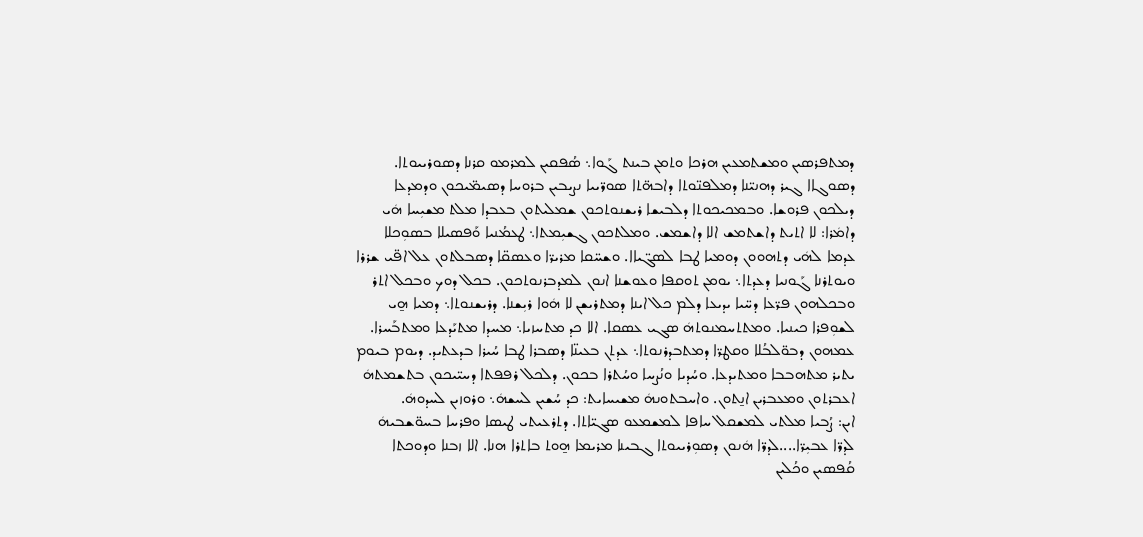ܕܡܬܦܪܣܝܢ ܘܡܫܬܡܥܝܢ ܗܪܟܐ ܘܬܡܢ ܒܝܢܬ ܓܰܘܐ܆ ܣܳܦܩܝܢ ܠܡܪܡܘ ܩܪܢܐ ܕܣܘܪܝܝܘܬܐ. ܕܣܘܓܐܐ ܓܝܪ ܕܗܢܝ̈ܢܐ ܕܡܠܦܢ̈ܘܬܐ ܕܐܒܗ̈ܬܐ ܣܘܪ̈ܝܝܐ ܢܨܝܒܝܢ ܒܪܘܚܐ ܕܣܝܡ̈ܝܟܘܢ ܘܕܡܕܥܐ ܕܝܠܟܘܢ ܦܪܘܫܐ. ܘܒܡܟܝܟܘܬܐ ܕܠܒܝܫܐ ܪܝܫܢܘܬܟܘܢ ܫܡܠܝܬܘܢ ܒܥܒܕܐ ܡܠܬ ܡܫܝܼܚܐ ܗܿܝ ܕܐܡܿܪܐ: ܠܐ ܐܬܝܬ ܕܐܫܬܡܫ ܐܠܐ ܕܐܫܡܫ. ܘܡܠܬܟܘܢ ܓܫܝܼܡܬܐ܆ ܛܥܡܳܢܝܐ ܘܰܦܣܝܠܐ ܒܣܘܼܟܠܐ ܥܕܡܐ ܠܗܿܝ ܕܬܗܘܘܢ ܕܘܡܝܐ ܛܒܐ ܠܣܓ̈ܝܐܐ. ܘܫܚ̈ܩܐ ܡܪܝܪ̈ܐ ܘܥܣܩ̈ܐ ܕܣܒܠܬܘܢ ܥܠ ܐܦ̈ܝ ܫܪܪܐ ܘܝܘܬܪܢܐ ܓܰܘܢܝܐ ܕܥܕܬܐ܆ ܝܘܡܢ ܬܘܩܦܐ ܘܥܘܫܢܐ ܐܢܘܢ ܠܡܕܒܪܢܘܬܟܘܢ. ܒܟܠ ܕܘܟ ܘܒܟܠ ܐܬܪ ܘܒܟܠܗܘܢ ܦܪ̈ܥܐ ܕܚ̈ܝܐ ܝܕܝܥܐ ܕܠܡ ܟܠ ܐܝܢܐ ܕܡܬܪܝܫܢ ܠܐ ܗܿܘܐ ܪܝܼܫܢܐ. ܕܪܝܫܢܘܬܐ܆ ܕܡܝܐ ܗ̱ܝ ܠܫܘܼܦܪܐ ܟܝܢܝܐ. ܘܡܬܬܚܡܢܘܬܗܿ ܣܓܝ ܥܣܩܐ. ܐܠܐ ܟܕ ܡܬܚܙܝܐ܆ ܡܚܕܐ ܡܬܝܰܕܥܐ ܘܡܬܒܰܚܪܐ. ܥܡܗܘܢ ܕܒܘ̈ܠܒܳܠܐ ܘܩܛܪ̈ܐ ܕܡܬܒܕܪܢܘܬܐ܆ ܥܕܬܢ ܒܥܝܢ̈ܐ ܕܣܒܪܐ ܛܒܐ ܚܳܝܪܐ ܒܕܥܬܝܕ. ܕܝܘܡ ܒܝܘܡ ܝܬܝܪ ܡܬܗܒܒܐ ܘܡܬܝܕܥܐ. ܘܚܳܕܝܐ ܘܢܳܨܚܐ ܘܚܳܬܪܐ ܒܟܘܢ. ܕܠܟܠ ܪܦܦܬܐ ܕܚܝ̈ܝܟܘܢ ܒܬܫܡܬܗܿ ܐܥܒܪܬܘܢ ܘܡܥܒܪܝܢ ܐܢ̱ܬܘܢ. ܘܐܚܒܬܘܢܗܿ ܡܫܝܚܐܝܬ: ܟܕ ܚܳܫܝܢ ܠܚܫܗܿ܆ ܘܪܘܙܝܢ ܠܚܕܘܗܿ.
ܐܝܢ: ܨܳܒܝܐ ܡܠܬܝ ܠܡܫܩܠ ܚܐܦܐ ܠܡܫܡܥܘ ܣܓܝ̈ܐܬܐ. ܕܬܪܥܝܬܝ ܛܝܣܐ ܘܦܪܚܐ ܒܚܘ̈ܫܒܝܗܿ ܠܕܪ̈ܐ ܥܒܝܼܪ̈ܐ....ܠܕܪ̈ܐ ܗܿܢܘܢ ܕܣܘܼܪܝܝܘܬܐ ܓܒܝܢܐ ܡܪܝܡܐ ܗ̱ܘܬ ܒܐܬܪܐ ܗܢܐ. ܐܠܐ ܙܒܢܐ ܘܕܘܟܬܐ ܩܳܦܣܝܢ ܘܟܳܠܝܢ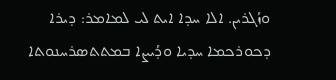ܘܙܳܓܪܝܢ. ܐܠܐ ܚܕܐ ܐܝܬ ܠܝ ܠܡܐܡܪ: ܕܝܪܐ ܕܟܘܪܟܡܐ ܚܕܝܐ ܘܕܳܝܨܐ ܒܡܬܬܣܪܚܢܘܬܐ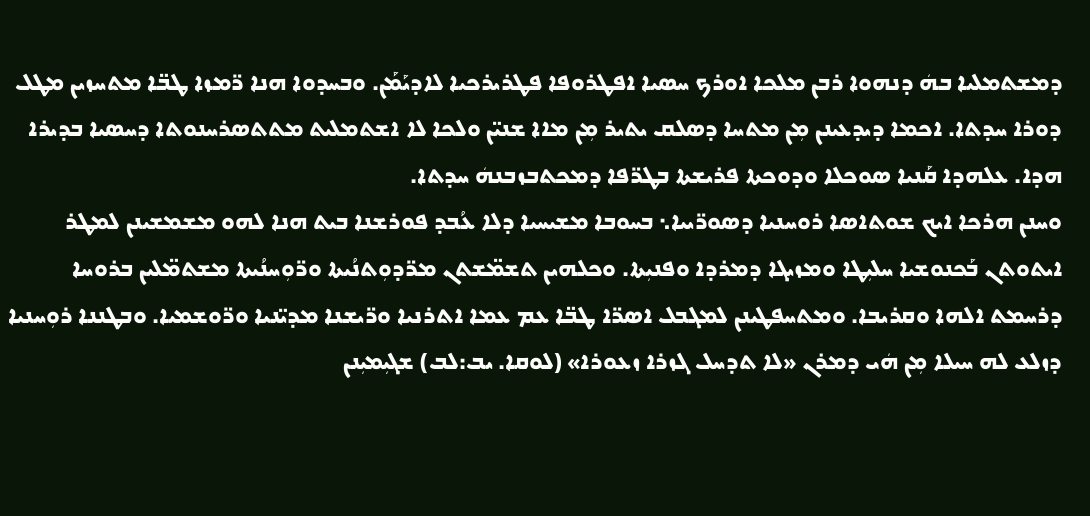ܕܡܫܬܡܠܝܐ ܒܗܿ ܕܢܗܘܐ ܪܒܢ ܡܠܟܐ ܐܘܪܟ ܚܣܝܐ ܐܦܛܪܘܦܐ ܦܛܪܝܪܟܝܐ ܠܐܕܝܰܡܰܢ. ܘܒܚܕܘܐ ܗܢܐ ܪ̈ܡܙܐ ܛܒ̈ܐ ܡܬܚܙܝܢ ܡܛܠ ܕܘܪܐ ܚܕܬܐ. ܐܟܡܐ ܕܝܕܥܝܢܢ ܡܼܢ ܡܬܚܐ ܕܣܠܩ ܝܬܝܪ ܡܼܢ ܡܐܐ ܫܢܝ̈ܢ ܘܠܟܐ ܠܐ ܐܫܬܡܠܝܬ ܡܬܬܣܪܚܢܘܬܐ ܕܚܣܝܐ ܒܕܝܪܐ ܗܕܐ. ܥܠܗܕܐ ܩܰܢܝܐ ܣܘܟܠܐ ܘܕܘܟܬܐ ܦܪܝܫܬܐ ܒܛܪ̈ܦܐ ܕܡܟܬܒܙܒܢܗܿ ܚܕܬܐ.
ܘܚܢܢ ܗܪܟܐ ܐܝܟ ܫܘܬܐܣܐ ܪܘܚܢܝܐ ܕܣܘܪ̈ܝܝܐ܆ ܒܚܘܒܐ ܡܫܝܚܝܐ ܕܠܐ ܥܳܒܕ ܦܘܪܫܢܐ ܒܝܬ ܗܢܐ ܠܗܘ ܡܫܡܫܝܢܢ ܠܡܛܪ ܐܝܬܘܬܢ ܒܰܟܢܘܫܝܐ ܚܠܝܼܛܐ ܘܡܙܝܓܐ ܕܡܪܕܐ ܘܦܢܝܼܬܐ. ܘܟܠܗܝܢ ܬܫܡ̈ܫܬܢ ܡܪ̈ܕܘܼܬܢܳܝܬܐ ܘܪ̈ܘܼܚܢܳܝܬܐ ܡܫܬܡ̈ܠܝܢ ܒܪܘܚܐ ܕܪܚܡܬ ܐܠܗܐ ܘܩܪܝܒܐ. ܘܡܬܚܦܛܝܢܢ ܠܡܓܒܠ ܐܣܪ̈ܐ ܛܒ̈ܐ ܥܡ ܥܡܐ ܐܬܪܢܝܐ ܘܪ̈ܝܫܢܐ ܡܕܝ̈ܢܝܐ ܘܪ̈ܘܫܡܝܐ. ܘܒܛܢܢܐ ܪܘܼܚܢܝܐ ܕܙܠܥ ܠܗ ܚܝܠܐ ܡܼܢ ܗܿܝ ܕܡܪܢ «ܠܐ ܬܕܚܠ ܓܙܪܐ ܙܥܘܪܐ» (ܠܘܩܐ. ܝܒ:ܠܒ) ܫܓܝܼܡܝܼܢܢ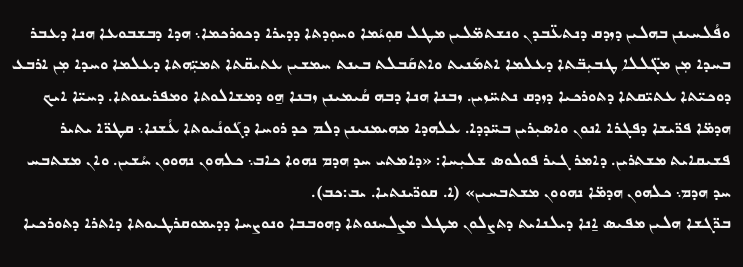ܘܦܳܠܚܝܢܢ ܒܗܠܝܢ ܕܙܕܩ ܕܢܬܥ̈ܒܕܢ ܘܢܫܬܡ̈ܠܝܢ ܡܛܠ ܩܘܼܝܳܡܐ ܘܚܘܼܕܬܐ ܕܕܝܪܐ ܕܟܘܪܟܡܐ܆ ܗܕܐ ܕܒܫܒܘܥܐ ܗܢܐ ܕܥܒܪ ܒܚܕܐ ܡܼܢ ܡܓ̈ܠܠܐ ܛܒܝܼܒ̈ܬܐ ܕܥܠܡܐ ܐܬܡܰܢܝܬ ܘܐܬܩܰܒܠܬ ܒܝܢܬ ܚܡܫܝܢ ܥܬܝܩ̈ܬܐ ܬܡܝܼ̈ܗܬܐ ܕܥܠܡܐ ܘܚܕܐ ܡܼܢ ܐܪܒܥ ܕܘܟܝ̈ܬܐ ܥܬܝ̈ܩܬܐ ܕܬܘܪܟܝܐ ܕܙܕܩ ܢܬܚ̈ܙܝܢ. ܙܒܢܐ ܗܢܐ ܕܒܗ ܩܳܝܡܝܢܢ ܙܒܢܐ ܗ̱ܘ ܕܡܫܐܠܘܬܐ ܘܡܦܪܝܢܘܬܐ. ܕܚܝ̈ܐ ܐܝܟ ܗܕܡ̈ܐ ܦܪ̈ܝܫܐ ܕܦܓܪܐ ܐܢܘܢ ܘܐܣܝܼܪܝܢ ܒܚ̈ܕܕܐ. ܥܠܗܕܐ ܡܗܝܡܢܝܢܢ ܕܠܡ ܟܕ ܪܘܚܐ ܕܓܰܘܢܳܝܘܬܐ ܥܳܫܢܐ܆ ܩܛܪ̈ܐ ܝܬܝܪ ܦܫܝܩܐܝܬ ܡܫܬܪܝܢ. ܕܐܡܪ ܓܝܪ ܦܘܠܘܣ ܫܠܝܼܚܐ: «ܕܐܡܬܝ ܚܕ ܗܕܡ ܢܗܘܐ ܟܐܒ܆ ܟܠܗܘܢ ܢܗܘܘܢ ܚܳܫܝܢ. ܘܐܢ ܡܫܬܒܚ ܚܕ ܗܕܡ܆ ܟܠܗܘܢ ܗܕܡ̈ܐ ܢܗܘܘܢ ܡܫܬܒܚܝܢ» (ܐ. ܩܘܪ̈ܝܢܬܝܐ. ܝܒ:ܟܒ).
ܒܪ̈ܓܫܐ ܗܠܝܢ ܡܦܝܣ ܐ̱ܢܐ ܕܝܠܢܐܝܬ ܕܬܨܠܘܢ ܡܛܠ ܡܨܠܚܢܘܬܐ ܕܗܘܒܒܐ ܘܢܘܨܚܐ ܕܕܝܡܘܩܪܛܝܘܬܐ ܕܐܬܪܐ ܕܬܘܪܟܝܐ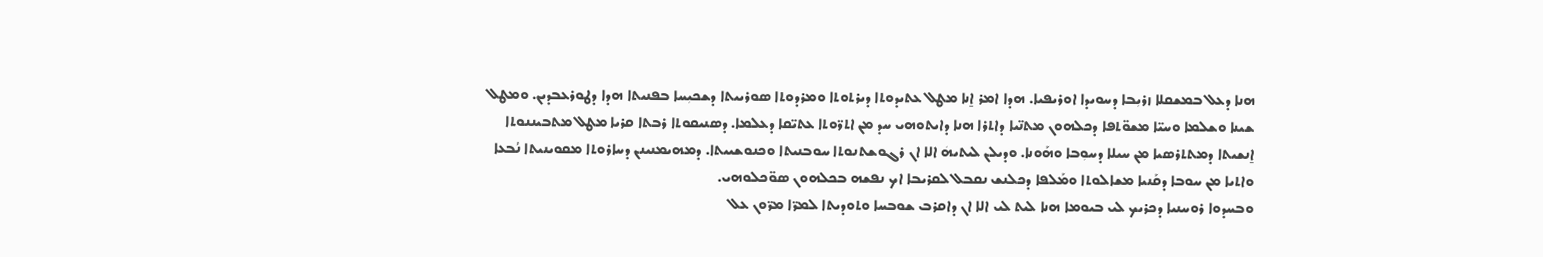ܗܢܐ ܕܥܠ ܒܡܫܩܠܐ ܙܪܝܼܒܐ ܕܚܘܝܕܐ ܐܘܪܝܦܝܐ. ܗܕܐ ܐܡܪ ܐ̱ܢܐ ܡܛܠ ܥܬܝܕܘܬܐ ܕܝܪܬܘܬܐ ܘܡܪܕܘܬܐ ܣܘܪܝܝܬܐ ܕܫܟܝܼܚܐ ܒܦܢܝܬܐ ܗܕܐ ܕܛܘܪܥܒܕܝܢ. ܘܡܛܠ ܫܝܢܐ ܘܫܠܡܐ ܘܚܝ̈ܐ ܡܫܘ̈ܬܦܐ ܕܟܠܗܘܢ ܡܬܢ̈ܝܐ ܕܐܬܪܐ ܗܢܐ ܕܐܝܬܘܗܝ ܚܕ ܡܢ ܐܬܪ̈ܘܬܐ ܥܬܝ̈ܩܐ ܕܥܠܡܐ. ܕܣܢܝܩܘܬܐ ܪܒܬܐ ܩܪܝܐ ܡܛܠ ܡܬܒܝܢܢܘܬܐ ܐ̱ܢܫܝܬܐ ܕܡܬܬܪܣܝܐ ܡܢ ܚܝܠܐ ܕܚܘܼܒܐ ܘܗܰܘܢܐ. ܘܕܝܠܢ ܠܝܬܝܗܿ ܐܠܐ ܐܢ ܪܓܘܫܬܢܘܬܐ ܚܘܒܢܝܬܐ ܘܟܢܘܫܝܝܬܐ. ܕܡܗܝܡܢܝܢܢ ܕܚܐܪܘܬܐ ܡܩܘܝܢܝܬܐ ܢܳܒܥܐ ܘܐܬܝܐ ܡܢ ܚܘܒܐ ܕܩܰܢܝܐ ܡܫܐܠܘܬܐ ܘܡܰܠܦܐ ܕܟܠܢܫ ܢܩܒܠ ܠܩܪܝܒܐ ܐܟ ܢܦܫܗ ܒܟܠܗܘܢ ܣܘ̈ܟܠܘܗܝ.
ܘܒܚܕܘܐ ܪܘܚܢܝܐ ܕܟܪܝܟ ܠܝ ܒܝܘܡܐ ܗܢܐ ܠܝܬ ܠܝ ܐܠܐ ܐܢ ܕܐܩܪܒ ܫܘܒܚܐ ܘܬܘܕܝܬܐ ܠܡܪ̈ܐ ܡܪ̈ܘܢ ܥܠ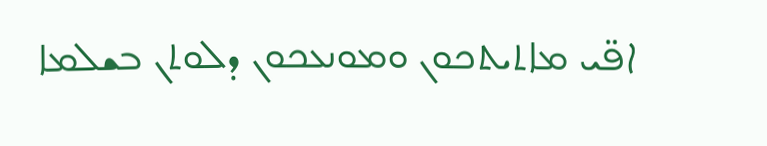ܐܦ̈ܝ ܡܐܬܝܬܟܘܢ ܘܡܘܢܥܟܘܢ ܕܠܘܬܢ ܒܫܠܡܐ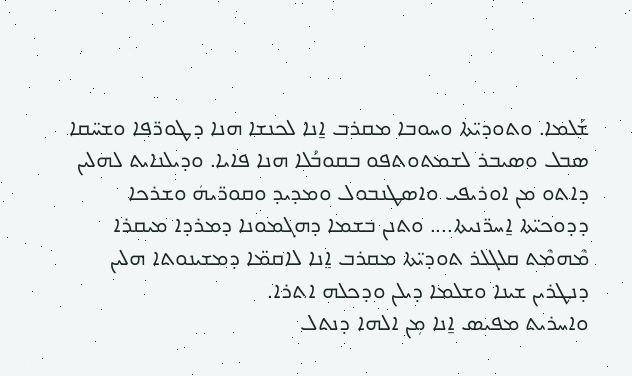ܫܰܠܡܐ. ܘܬܘܕܝ̈ܬܐ ܘܚܘܒܐ ܡܩܪܒ ܐ̱ܢܐ ܠܟܢܫܐ ܗܢܐ ܕܛܘܪ̈ܦܐ ܘܫܚ̈ܩܐ ܣܒܠ ܘܣܝܒܪ ܠܫܡܬܘܬܦܘ ܒܩܘܒܳܠܐ ܗܢܐ ܦܐܝܐ. ܘܕܝܠܢܐܝܬ ܠܗܠܝܢ ܕܐܬܘ ܡܢ ܐܘܪܝܦܝ ܘܐܣܛܢܒܘܠ ܘܡܕܝܕ ܘܩܘܪ̈ܝܗܿ ܘܫܪܟܐ ܕܕܘܟܝ̈ܬܐ ܐ̱ܚܪ̈ܢܝܬܐ.... ܘܬܢܢ ܒܫܡܐ ܕܗܓܡܘܢܐ ܕܡܪܕܐ ܡܝܩܪܐ ܡܶܗܡܶܬ ܩܠܓܠܪ ܬܘܕܝ̈ܬܐ ܡܩܪܒ ܐ̱ܢܐ ܠܐܩܡ̈ܐ ܕܡܫܝܢܘܬܐ ܗܠܝܢ ܕܢܛܪܝܢ ܫܝܢܐ ܘܫܠܡܐ ܕܝܠܢ ܘܕܟܠܗ ܐܬܪܐ.
ܘܐܚܪܝܬ ܡܦܝܣ ܐ̱ܢܐ ܡܼܢ ܐܠܗܐ ܕܢܬܠ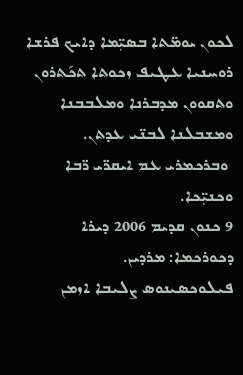ܠܟܘܢ ܝܘܡ̈ܬܐ ܒܣܝܼ̈ܡܐ ܕܐܝܟ ܦܪܫܐ ܪܘܚܢܝܐ ܥܛܝܦ ܙܟܘܬܐ ܬܟܰܬܪܘܢ ܘܬܩܘܘܢ ܡܕܒܪܢܐ ܘܡܠܒܒܢܐ ܘܡܫܒܠܢܐ ܠܒܢ̈ܝ ܥܕܬܢ.
 ܘܒܪܟܡܪܝ ܥܡ ܐܝܩܪ̈ܝ ܪ̈ܒܐ ܘܟܢܝܼ̈ܟܐ.
9 ܟܢܘܢ ܩܕܝܡ 2006 ܕܝܪܐ ܕܟܘܪܟܡܐ: ܡܪܕܝܢ.
ܦܝܠܘܟܣܝܢܘܣ ܨܠܝܒܐ ܐܙܡܢ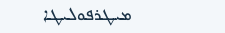ܡܝܛܪܦܘܠܝܛܐ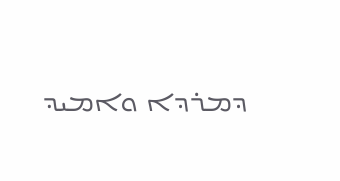ܕܡܪܕܐ ܘܐܡܝܕ